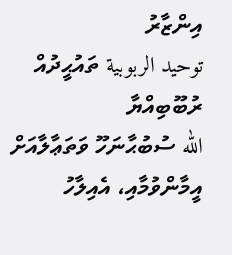އިންޒާރު
توحيد الربوبية ތައުޙީދުއް ރުބޫބިއްޔާ
الله ސުބުޙާނަހޫ ވަތަޢާލާއަށް އީމާންވުމާއި، އެއިލާހު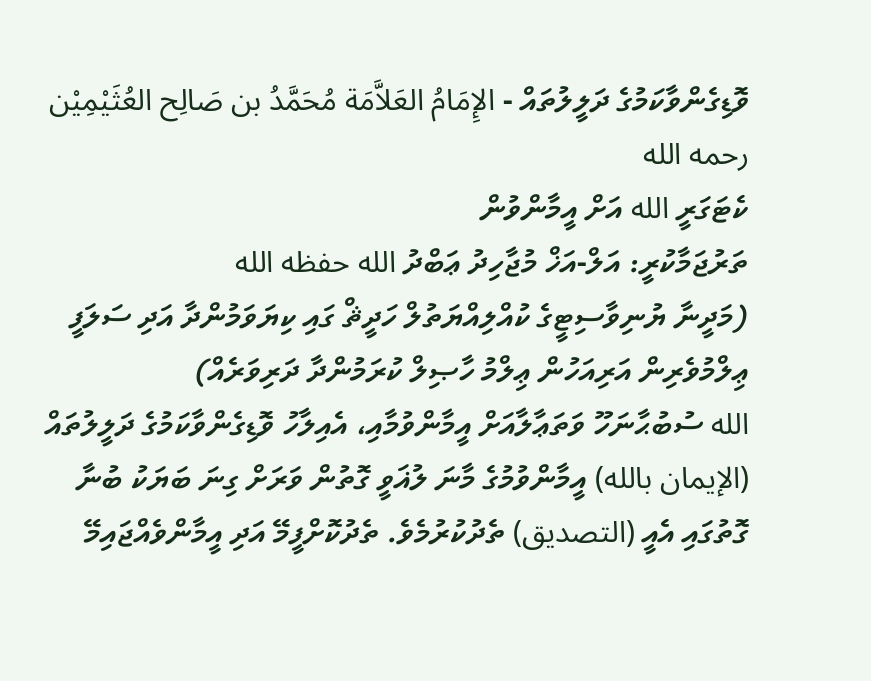ވޮޑިގެންވާކަމުގެ ދަލީލުތައް - الإِمَامُ العَلاَّمَة مُحَمَّدُ بن صَالِح العُثَيْمِيْن رحمه الله
ކެޓަގަރީ الله އަށް އީމާންވުން
ތަރުޖަމާކުރީ: އަލް-އަޚް މުޖާހިދު ޢަބްދު الله حفظه الله
(މަދީނާ ޔުނިވާސިޓީގެ ކުއްލިއްޔަތުލް ހަދީޘް ގައި ކިޔަވަމުންދާ އަދި ސަލަފީ ޢިލްމުވެރިން އަރިއަހުން ޢިލްމު ހާޞިލް ކުރަމުންދާ ދަރިވަރެއް)
الله ސުބުޙާނަހޫ ވަތަޢާލާއަށް އީމާންވުމާއި، އެއިލާހު ވޮޑިގެންވާކަމުގެ ދަލީލުތައް
(الإيمان بالله) އީމާންވުމުގެ މާނަ ލުޣަވީ ގޮތުން ވަރަށް ގިނަ ބަޔަކު ބުނާ ގޮތުގައި އެއީ (التصديق) ތެދުކުރުމެވެ. ތެދުކޮށްފީމޭ އަދި އީމާންވެއްޖައިމޭ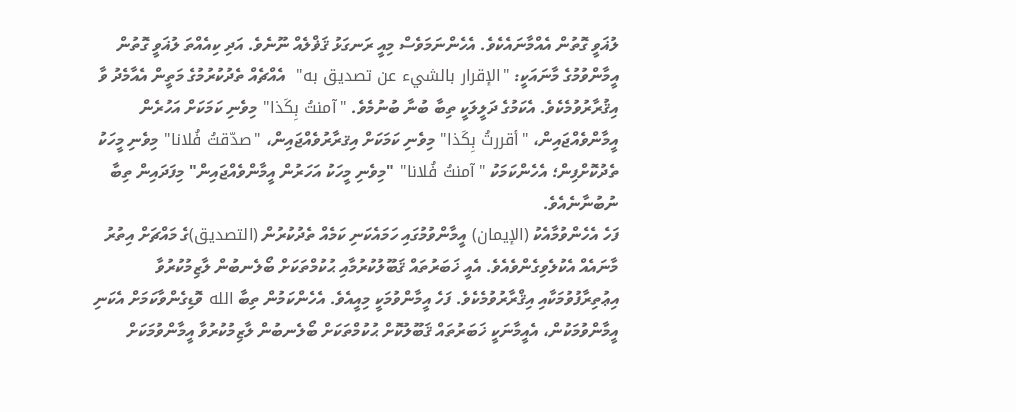ލުޣަވީ ގޮތުން އެއްމާނައެކެވެ. އެހެންނަމަވެސް މިއީ ރަނގަޅު ޤަޥްލެއް ނޫނެވެ. އަދި ކިއެއްތަ ލުޣަވީ ގޮތުން އީމާންވުމުގެ މާނައަކީ: "الإقرار بالشيء عن تصديق به"  އެއްޗެއް ތެދުކުރުމުގެ މަތީން އެއާމެދު ވާ އިޤުރާރުވުމެކެވެ. އެކަމުގެ ދަލީލަކީ ތިބާ ބުނާ ބުނުމެވެ. "آمنتُ بِكَذا" މިވެނި ކަމަކަށް އަހުރެން އީމާންވެއްޖައިން، "أقررتُ بِكَذا" މިވެނި ކަމަކަށް އިޤރާރުވެއްޖައިން، "صدّقتُ فُلانا" މިވެނި މީހަކު ތެދުކޮށްފިން؛ އެހެންކަމަކު "آمنتُ فُلانا" "މިވެނި މީހަކު އަހަރުން އީމާންވެއްޖައިން" މިފަދައިން ތިބާ ނުބުނާނެއެވެ.
ފަހެ އެހެންވުމާއެކު (الإيمان) އީމާންވުމުގައި ހަމައެކަނި ކަމެއް ތެދުކުރުން (التصديق)ގެ މައްޗަށް އިތުރު މާނައެއް އެކުލެވިގެންވެއެވެ. އެއީ ޚަބަރުތައް ޤަބޫލުކުރުމާއި ޙުކުމްތަކަށް ބޯލެނބުން ލާޒިމުކުރުވާ އިޢުތިރާފުވުމަކާއި އިޤްރާރުވުމެކެވެ. ފަހެ އީމާންވުމަކީ މިއީއެވެ. އެހެންކަމުން ތިބާ الله ވޮޑިގެންވާކަމަށް އެކަނި އީމާންވުމަކުން، އެއީމާނަކީ ޚަބަރުތައް ޤަބޫލުކޮށް ޙުކުމްތަކަށް ބޯލެނބުން ލާޒިމުކުރުވާ އީމާންވުމަކަށް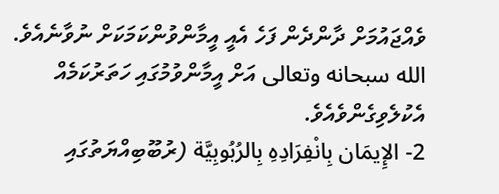ވެއްޖައުމަށް ދާންދެން ފަހެ އެއީ އީމާންވުންކަމަކަށް ނުވާނެއެވެ.
الله سبحانه وتعالى އަށް އީމާންވުމުގައި ހަތަރުކަމެއް އެކުލެވިގެންވެއެވެ.
2- الإِيمَان بِانْفِرَادِهِ بِالرُبُوبِيَّة (ރުބޫބިއްޔަތުގައި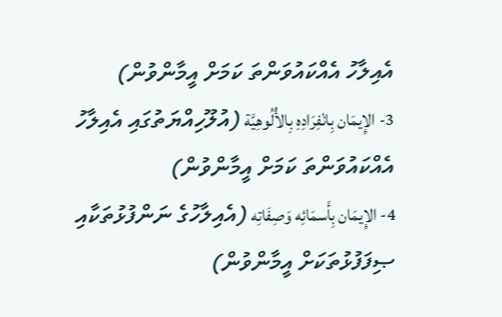އެއިލާހު އެއްކައުވަންތަ ކަމަށް އީމާންވުން)
3- الإِيمَان بِانْفِرَادِهِ بِالأُلُوهِيَّة (އުލޫހިއްޔަތުގައި އެއިލާހު އެއްކައުވަންތަ ކަމަށް އީމާންވުން)
4- الإِيمَان بِأَسمَائِه وَصِفَاتِه (އެއިލާހުގެ ނަންފުޅުތަކާއި ޞިފަފުޅުތަކަށް އީމާންވުން)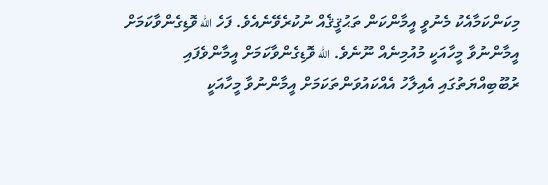މިކަންކަމާއެކު މެނުވީ އީމާންކަން ތަޙުޤީޤެއް ނުކުރެވޭނެއެވެ. ފަހެ الله ވޮޑިގެންވާކަމަށް އީމާންނުވާ މީހާއަކީ މުއުމިނެއް ނޫނެވެ. الله ވޮޑިގެންވާކަމަށް އީމާންވެފައި ރުބޫބިއްޔަތުގައި އެއިލާހު އެއްކައުވަންތަކަމަށް އީމާންނުވާ މީހާއަކީ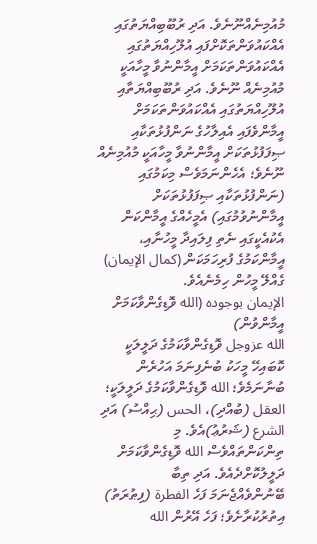މުއުމިނެއްނޫނެވެ. އަދި ރުބޫބިއްޔަތުގައި އެއްކައުވަންތަކޮށްފައި އުލޫހިއްޔަތުގައި އެއްކައުވަންތަކަމަށް އީމާންނުވާ މީހާއަކީ މުއުމިނެއް ނޫނެވެ. އަދި ރުބޫބިއްޔަތާއި އުލޫހިއްޔަތުގައި އެއްކައުވަންތަކަމަށް އީމާންވެފައި އެއިލާހުގެ ނަންފުޅުތަކާއި ޞިފަފުޅުތަކަށް އީމާންނުވާ މީހާއަކީ މުއުމިނެއް ނޫނެވެ؛ އެހެންނަމަވެސް މިކަމުގައި (ނަންފުޅުތަކާއި ޞިފަފުޅުތަކަށް އީމާންނުވުމުގައި) އެމީހެއްގެ އީމާންކަން އެކުއެކީގައި ނެތި ފިލައިދާ މީހުނާއި، އީމާންކަމުގެ ފުރިހަމަކަން (كمال الإيمان) ގެއްލޭ މީހުން ހިމެނެއެވެ.
الإيمان بوجوده (الله ވޮޑިގެންވާކަމަށް އީމާންވުން)
الله عزوجل ވޮޑިގެންވާކަމުގެ ދަލީލަކީ ކޮބައިހޭ މީހަކު ބުނެފިނަމަ އަހުރެން ބުނާނަމެވެ؛ الله ވޮޑިގެންވާކަމުގެ ދަލީލަކީ؛ العقل (ބުއްދި)، الحس (ޙިއްސު) އަދި الشرع (ޝަރުޢު)އެވެ. މި ތިންކަންތައްވެސް الله ވޮޑިގެންވާކަމަށް ދަލީލުކޮށްދެއެވެ. އަދި ތިބާ ބޭނުންވެއްޖެނަމަ ފަހެ الفطرة (ފިޠުރަތު) އިތުރުކުރާށެވެ؛ ފަހެ އޭރުން الله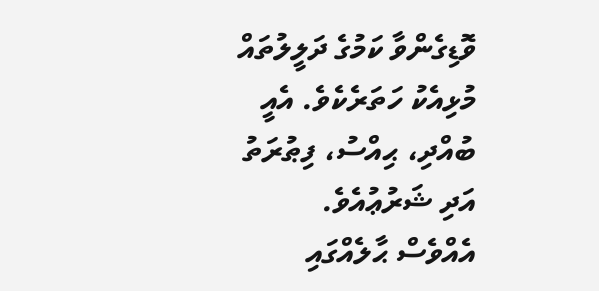ވޮޑިގެންވާ ކަމުގެ ދަލީލުތައް މުޅިއެކު ހަތަރެކެވެ. އެއީ ބުއްދި، ޙިއްސު، ފިޠުރަތު އަދި ޝަރުޢުއެވެ.
އެއްވެސް ޙާލެއްގައި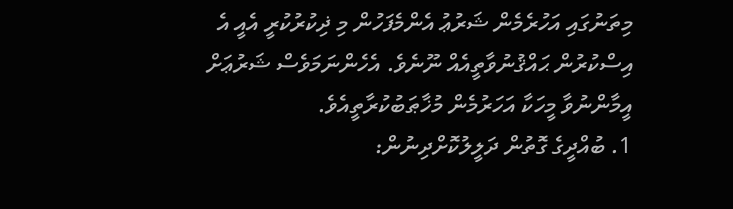މިތަނުގައި އަހުރެމެން ޝަރުޢު އެންމެފަހުން މި ޛިކުރުކުރީ އެއީ އެ އިސްކުރުން ޙައްޤުނުވާތީއެއް ނޫނެވެ. އެހެންނަމަވެސް ޝަރުޢަށް އީމާންނުވާ މީހަކާ އަހަރުމެން މުޚާޠަބުކުރާތީއެވެ.
1. ބުއްދީގެ ގޮތުން ދަލީލުކޮށްދިނުން: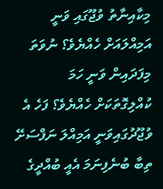މިކާއިނާތު ވުޖޫގައި ވަނީ އަމިއްލައަށް ހެއްޔެވެ؟ ނުވަތަ މިފަދައިން ވަނީ ހަމަ ކުއްލިގޮތަކަށް ހެއްޔެވެ؟ ފަހެ އެ ވުޖޫދުގައިވަނީ އަމިއްލަ ނަފްސަށޭ ތިބާ ބުނެފިނަމަ އެއީ ބުއްދީގެ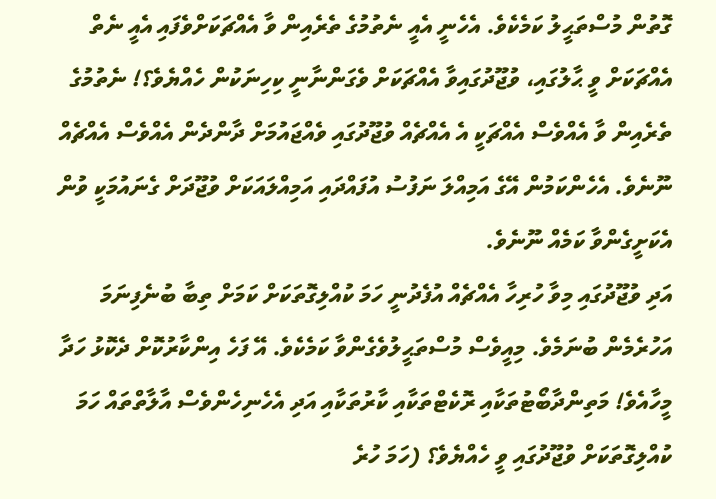ގޮތުން މުސްތަޙީލު ކަމެކެވެ. އެހެނީ އެއީ ނެތުމުގެ ތެރެއިން ވާ އެއްޗަކަށްވެފައި އެއީ ނެތް އެއްޗަކަށް ވީ ޙާލުގައި، ވުޖޫދުގައިވާ އެއްޗަކަށް ވެގަންނާނީ ކިހިނަކުން ހެއްޔެވެ؟! ނެތުމުގެ ތެރެއިން ވާ އެއްވެސް އެއްޗަކީ އެ އެއްޗެއް ވުޖޫދުގައި ވެއްޖައުމަށް ދާންދެން އެއްވެސް އެއްޗެއް ނޫނެވެ. އެހެންކަމުން އޭގެ އަމިއްލަ ނަފުސު އުފައްދައި އަމިއްލައަކަށް ވުޖޫދަށް ގެނައުމަކީ ވުން އެކަށީގެންވާ ކަމެއް ނޫނެވެ.
އަދި ވުޖޫދުގައި މިވާ ހުރިހާ އެއްޗެއް އުފެދުނީ ހަމަ ކުއްލިގޮތަކަށް ކަމަށް ތިބާ ބުނެފިނަމަ އަހުރެމެން ބުނަމެވެ. މިއީވެސް މުސްތަޙީލުވެގެންވާ ކަމެކެވެ. އޭ ފަހެ އިންކާރުކޮށް ދެކޮޅު ހަދާ މީހާއެވެ! މަތިންދާބޯޓުތަކާއި ރޮކެޓްތަކާއި ކާރުތަކާއި އަދި އެހެނިހެންވެސް އާލާތްތައް ހަމަ ކުއްލިގޮތަކަށް ވުޖޫދުގައި ވީ ހެއްޔެވެ؟ (ހަމަ ހުރެ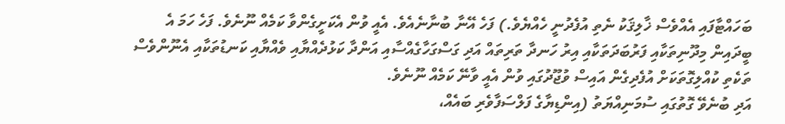ބަހައްޓާފައި އެއްވެސް ޚާލިޤަކު ނެތި އުފެދުނީ ހެއްޔެވެ.) ފަހެ އޭނާ ބުނާނެއެވެ. އެއީ ވުން އެކަށީގެންވާ ކަމެއް ނޫނެވެ. ފަހެ ހަމަ އެ ބީދައިން މިދޫނިތަކާއި ފަރުބަދަތަކާއި އިރު ހަނދާ ތަރިތައް އަދި ގަސްގަހާގެއްސާއި އަންދާ ކަޅުދެއްޔާއި ވެއްޔާއި ކަނޑުތަކާއި އެނޫންވެސް ތަކެތި ކުއްލިގޮތަކަށް އުފެދިގެން އައިސް ވުޖޫދުގައި ވުން އެއީ ވާނޭ ކަމެއް ނޫނެވެ.
އަދި ބުނެވޭ ގޮތުގައި ސުމަނިއްޔަތު (އިންޑިޔާގެ ފަލްސަފާވެރި ބައެއް،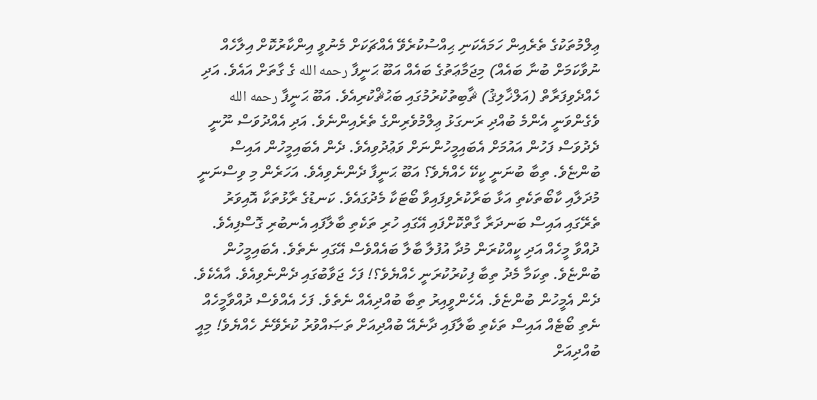ޢިލްމުތަކުގެ ތެރެއިން ހަމައެކަނި ޙިއްސުކުރެވޭ އެއްޗަކަށް މެނުވީ އިންކާރުކޮށް އިލާހެއް ނުވާކަމަށް ބުނާ ބައެއް) މިޖަމާޢަތުގެ ބައެއް އަބޫ ޙަނީފާ رحمه الله ގެ ގާތަށް އައެވެ. އަދި ހެއްދެވިފަރާތް (އަލްޚާލިޤު) ޘާބިތުކުރުމުގައި ބަޙުޘްކުރިއެވެ. އަބޫ ޙަނީފާ رحمه الله ވެގެންވަނީ އެންމެ ބުއްދި ރަނގަޅު ޢިލްމުވެރިންގެ ތެރެއިންނެވެ. އަދި އެއްދުވަސް ނޫނީ ދެދުވަސް ފަހުން އައުމަށް އެބައިމީހުންނަށް ވަޢުދުވިއެވެ. ދެން އެބައިމީހުން އައިސް ބުންޏެވެ. ތިބާ ބުނަނީ ކީކޭ ހެއްޔެވެ؟ އަބޫ ޙަނީފާ ދެންނެވިއެވެ. އަހަރެން މި ވިސްނަނީ މުދަލާއި ކާބޯތަކެތި އަޅާ ބަރާކުރެވިފައިވާ ބޯޓަކާ މެދުގައެވެ. ކަނޑުގެ ރާޅުތަކާ އޮއިވަރު ތެރޭގައި އައިސް ބަނދަރާ ގާތްކޮށްފައި އޭގައި ހުރި ތަކެތި ބާލާފައި އެނބުރި ގޮސްފިއެވެ. ދުއްވާ މީހެއް އަދި ކީއްކުރަން މުދާ އުފުލާ ބާލާ ބައެއްވެސް އޭގައި ނެތެވެ. އެބައިމީހުން ބުންޏެވެ. ތިކަމާ މެދު ތިބާ ފިކުރުކުރަނީ ހެއްޔެވެ؟! ފަހެ ޖަވާބުގައި ދެންނެވިއެވެ. އާއެކެވެ. ދެން އެމީހުން ބުންޏެވެ. އެހެންވީއިރު ތިބާ ބުއްދިއެއް ނެތެވެ. ފަހެ އެއްވެސް ދުއްވާމީހެއް ނެތި ބޯޓެއް އައިސް ތަކެތި ބާލާފައި ދާނެއޭ ބުއްދިއަށް ތަޞައްވުރު ކުރެވޭނެ ހެއްޔެވެ! މިއީ ބުއްދިއަށް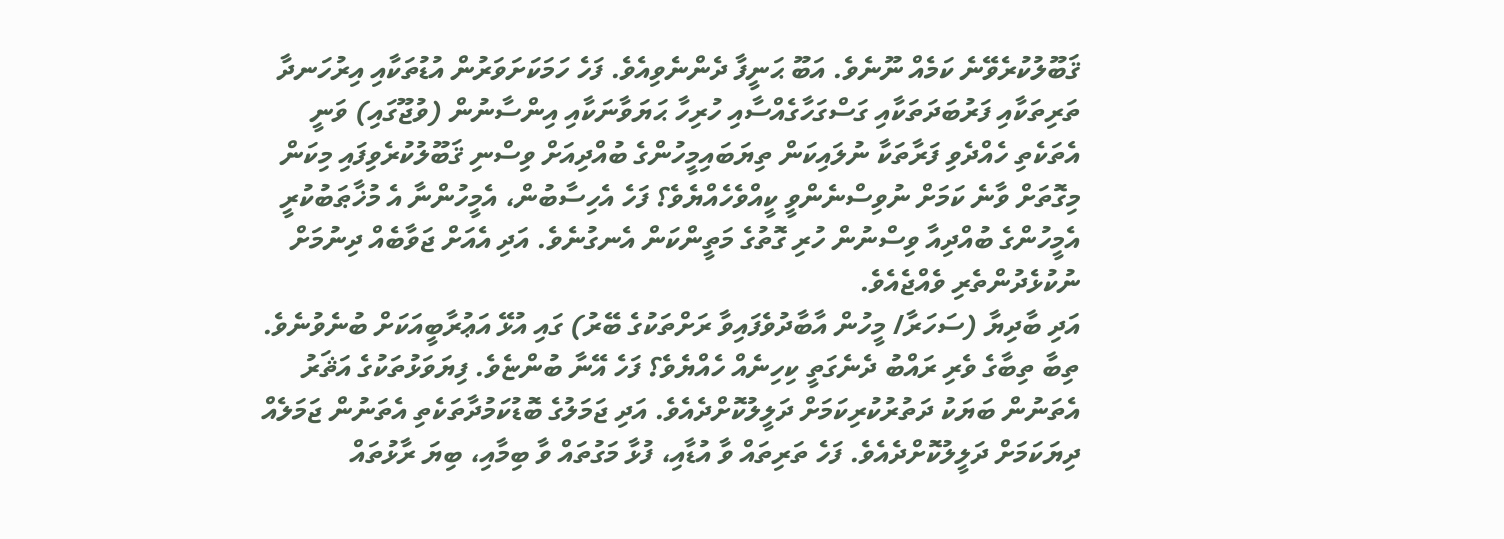ޤަބޫލުކުރެވޭނެ ކަމެއް ނޫނެވެ. އަބޫ ޙަނީފާ ދެންނެވިއެވެ. ފަހެ ހަމަކަށަވަރުން އުޑުތަކާއި އިރުހަނދާ ތަރިތަކާއި ފަރުބަދަތަކާއި ގަސްގަހާގެއްސާއި ހުރިހާ ޙަޔަވާނަކާއި އިންސާނުން (ވުޖޫގައި) ވަނީ އެތަކެތި ހެއްދެވި ފަރާތަކާ ނުލައިކަން ތިޔަބައިމީހުންގެ ބުއްދިއަށް ވިސްނި ޤަބޫލުކުރެވިފައި މިކަން މިގޮތަށް ވާނެ ކަމަށް ނުވިސްނެންވީ ކީއްވެހެއްޔެވެ؟ ފަހެ އެހިސާބުން، އެމީހުންނާ އެ މުޚާޠަބުކުރީ އެމީހުންގެ ބުއްދިއާ ވިސްނުން ހުރި ގޮތުގެ މަތީންކަން އެނގުނެވެ. އަދި އެއަށް ޖަވާބެއް ދިނުމަށް ނުކުޅެދުންތެރި ވެއްޖެއެވެ.
އަދި ބާދިޔާ (ސަހަރާ/ މީހުން އާބާދުވެފައިވާ ރަށްތަކުގެ ބޭރު) ގައި އުޅޭ އަޢުރާބީއަކަށް ބުނެވުނެވެ. ތިބާ ތިބާގެ ވެރި ރައްބު ދެނެގަތީ ކިހިނެއް ހެއްޔެވެ؟ ފަހެ އޭނާ ބުންޏެވެ. ފިޔަވަޅުތަކުގެ އަޘަރު އެތަނުން ބަޔަކު ދަތުރުކުރިކަމަށް ދަލީލުކޮށްދެއެވެ. އަދި ޖަމަލުގެ ބޮޑުކަމުދާތަކެތި އެތަނުން ޖަމަލެއް ދިޔަކަމަށް ދަލީލުކޮށްދެއެވެ. ފަހެ ތަރިތައް ވާ އުޑާއި، ފުޅާ މަގުތައް ވާ ބިމާއި، ބިޔަ ރާޅުތައް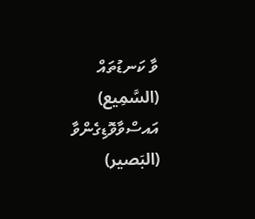ވާ ކަނޑުތައް (السَّمِيع) އައސްވާވޮޑިގެންވާ (البَصير)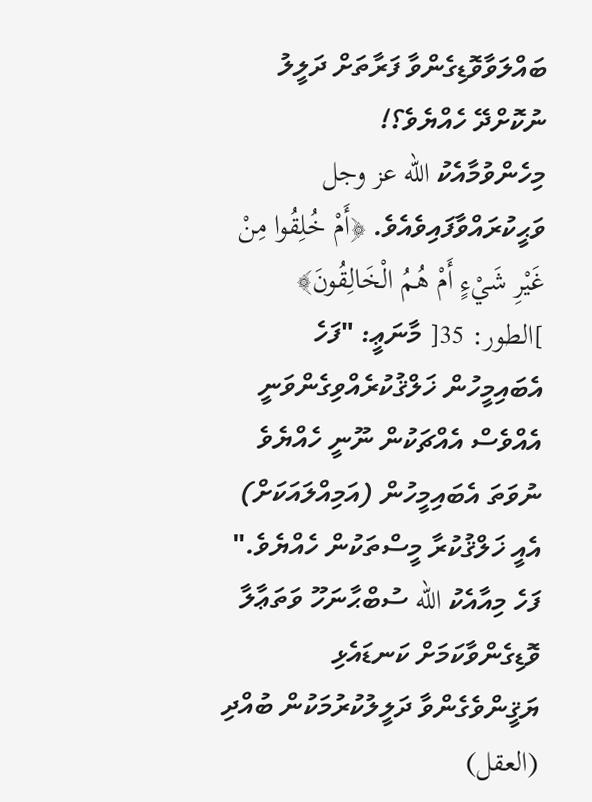ބައްލަވާވޮޑިގެންވާ ފަރާތަށް ދަލީލު ނުކޮށްދޭ ހެއްޔެވެ؟!
މިހެންވުމާއެކު الله عز وجل ވަޙީކުރައްވާފައިވެއެވެ. ﴿أَمْ خُلِقُوا مِنْ غَيْرِ شَيْءٍ أَمْ هُمُ الْخَالِقُونَ﴾ ]الطور: 35[ މާނަޢީ: "ފަހެ އެބައިމީހުން ޚަލްޤުކުރެއްވިގެންވަނީ އެއްވެސް އެއްޗަކުން ނޫނީ ހެއްޔެވެ ނުވަތަ އެބައިމީހުން (އަމިއްލައަކަށް) އެއީ ޚަލްޤުކުރާ މީސްތަކުން ހެއްޔެވެ."
ފަހެ މިއާއެކު الله ސުބްޙާނަހޫ ވަތަޢާލާ ވޮޑިގެންވާކަމަށް ކަނޑައެޅި ޔަޤީންވެގެންވާ ދަލީލުކުރުމަކުން ބުއްދި (العقل)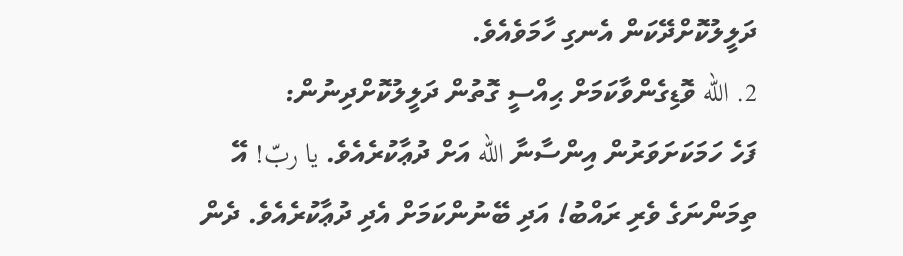ދަލީލުކޮށްދޭކަން އެނގި ހާމަވެއެވެ.
2. الله ވޮޑިގެންވާކަމަށް ޙިއްސީ ގޮތުން ދަލީލުކޮށްދިނުން:
ފަހެ ހަމަކަށަވަރުން އިންސާނާ الله އަށް ދުޢާކުރެއެވެ. يا ربّ! އޭ ތިމަންނަގެ ވެރި ރައްބު! އަދި ބޭނުންކަމަށް އެދި ދުޢާކުރެއެވެ. ދެން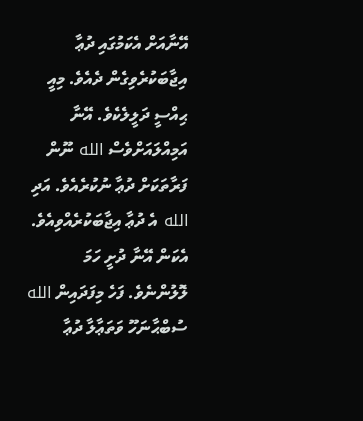އޭނާއަށް އެކަމުގައި ދުޢާ އިޖާބަކުރެވިގެން ދެއެވެ. މިއީ ޙިއްސީ ދަލީލެކެވެ. އޭނާ އަމިއްލައަށްވެސް الله ނޫން ފަރާތަކަށް ދުޢާ ނުކުރެއެވެ. އަދި الله އެ ދުޢާ އިޖާބަކުރެއްވިއެވެ. އެކަން އޭނާ ދުށީ ހަމަ ލޮލުންނެވެ. ފަހެ މިފަދައިން الله ސުބްޙާނަހޫ ވަތަޢާލާ ދުޢާ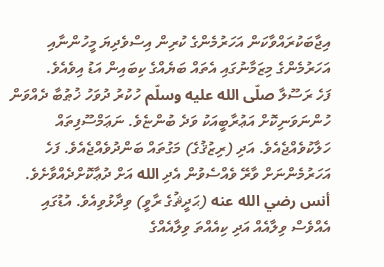އިޖާބަކުރައްވާކަން އަހަރުމެންގެ ކުރިން އިސްވެދިޔަ މީހުންނާއި އަހަރުމެންގެ މިޒަމާނުގައި އެތައް ބަޔެއްގެ ކިބައިން އަޑު އިވެއެވެ.
ފަހެ ރަސޫލާ صلّى الله عليه وسلّم ހުކުރު ދުވަހު ޚުޠުބާ ދެއްވަން ހުންނަވަނިކޮށް އަޢުރާބީއަކު ވަދެ ބުންޏެވެ. ނަޢަމްސޫފިތައް ހަލާކުވެއްޖެއެވެ. އަދި (ރިޒުޤުގެ) މަގުތައް ބަންދުވެއްޖެއެވެ. ފަހެ އަހަރުމެންނަށް ވާރޭ ވެއްސެވުން އެދި الله އަށް ދުޢާކޮށްދެއްވާށެވެ. أنس رضي الله عنه (ޙަދީޘުގެ ރާވީ) ވިދާޅުވިއެވެ. އުޑުގައި އެއްވެސް ވިލާއެއް އަދި ކިއެއްތަ ވިލާއެއްގެ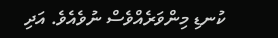ކުނޑި މިންވަރެއްވެސް ނުވެއެވެ. އަދި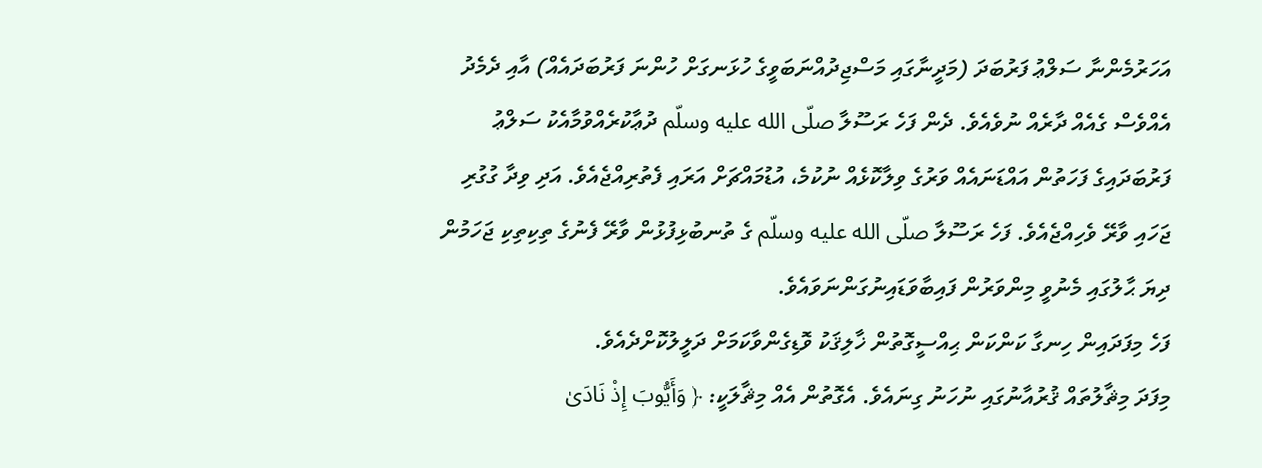އަހަރުމެންނާ ސަލްޢު ފަރުބަދަ (މަދީނާގައި މަސްޖިދުއްނަބަވީގެ ހުޅަނގަށް ހުންނަ ފަރުބަދައެއް) އާއި ދެމެދު އެއްވެސް ގެއެއް ދާރެއް ނުވެއެވެ. ދެން ފަހެ ރަސޫލާ صلّى الله عليه وسلّم ދުޢާކުރެއްވުމާއެކު ސަލްޢު ފަރުބަދައިގެ ފަހަތުން އައްޑަނައެއް ވަރުގެ ވިލާކޮޅެއް ނުކުމެ، އުޑުމައްޗަށް އަރައި ފެތުރިއްޖެއެވެ. އަދި ވިދާ ގުގުރި ޖަހައި ވާރޭ ވެހިއްޖެއެވެ. ފަހެ ރަސޫލާ صلّى الله عليه وسلّم ގެ ތުނބުޅިފުޅުން ވާރޭ ފެނުގެ ތިކިތިކި ޖަހަމުން ދިޔަ ޙާލުގައި މެނުވީ މިންވަރުން ފައިބާވަޑައިނުގަންނަވައެވެ.
ފަހެ މިފަދައިން ހިނގާ ކަންކަން ޙިއްސީގޮތުން ޚާލިޤަކު ވޮޑިގެންވާކަމަށް ދަލީލުކޮށްދެއެވެ.
މިފަދަ މިޘާލުތައް ޤުރުއާނުގައި ނުހަނު ގިނައެވެ. އެގޮތުން އެއް މިޘާލަކީ: ﴿ وَأَيُّوبَ إِذْ نَادَىٰ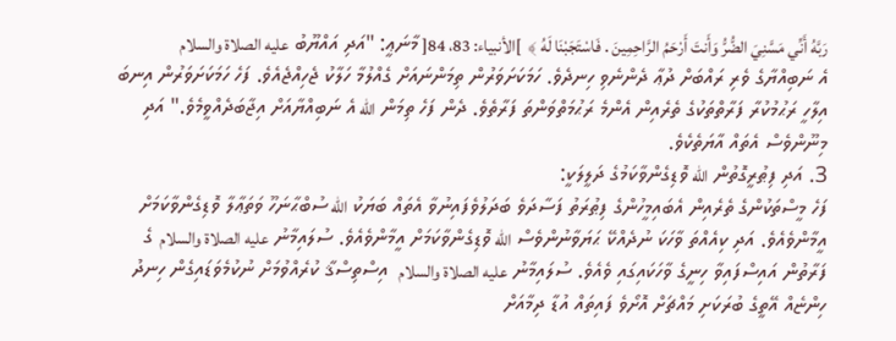رَبَّهُ أَنِّي مَسَّنِيَ الضُّرُّ وَأَنتَ أَرْحَمُ الرَّاحِمِينَ . فَاسْتَجَبْنَا لَهُ ﴾  ]الأنبياء: 83، 84[ މާނަޢީ: "އަދި އައްޔޫބު عليه الصلاة والسلام  އެ ނަބިއްޔާގެ ވެރި ރައްބަށް ދުޢާ ދެންނެވި ހިނދެވެ. ހަމަކަށަވަރުން ތިމަންނައަށް ގެއްލުމާ ހަލާކު ޖެހިއްޖެއެވެ. ފަހެ ހަމަކަށަވަރުން އިނބަ އިލާހީ ރަޙުމުކުރާ ފަރާތްތަކުގެ ތެރެއިން އެންމެ ރަޙުމަތްވަންތަ ފަރާތެވެ. ދެން ފަހެ ތިމަން الله އެ ނަބިއްޔާއަށް އިޖާބަދެއްވީމެވެ." އަދި މިނޫންވެސް އެތައް އާޔަތެކެވެ.
3. އަދި ފިޠުރީގޮތުން الله ވޮޑިގެންވާކަމުގެ ދަލީލަކީ:
ފަހެ މީސްތަކުންގެ ތެރެއިން އެބައިމީހުންގެ ފިޠުރަތު ފަސާދަވެ ބަދަލުވެފައިނުވާ އެތައް ބަޔަކު الله ސުބްޙާނަހޫ ވަތަޢާލާ ވޮޑިގެންވާކަމަށް އީމާންވެއެވެ. އަދި ކިއެއްތަ ވާހަކަ ނުދެއްކޭ ޙަޔަވާނުންވެސް الله ވޮޑިގެންވާކަމަށް އީމާންވެއެވެ. ސުލައިމާނު عليه الصلاة والسلام  ގެ ފަރާތުން އައިސްފައިވާ ހިނީގެ ވާހަކައިގައި ވެއެވެ. ސުލައިމާނު عليه الصلاة والسلام   އިސްތިސްޤާ ކުރެއްވުމަށް ނުކުމެވަޑައިގެން ހިނދު ހިންޏެއް އޭތީގެ ބުރަކަށި މައްޗަށް އޮށޯވެ ފައިތައް އުޑާ ދިމާއަށް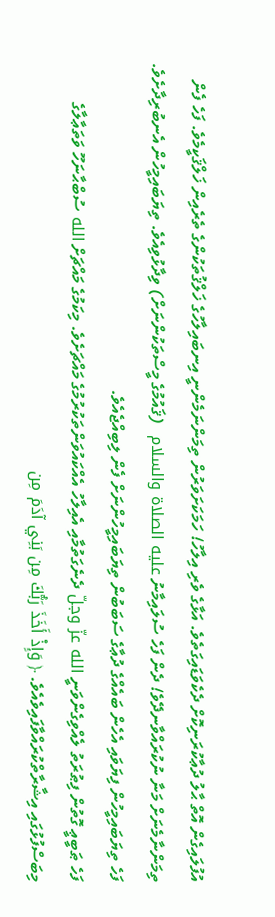އުފުލައިގެން އޮތް ޙާލު ދުޢާކުރަނިކޮށް ދެކެވަޑައިގަތެވެ. އަޅާގެ ވެރި އިލާހު! ހަމަކަށަވަރުން ތިމަންނަމެންނީ އިނބައިލާހުގެ ޚަލްޤުތަކުންގެ ތެރެއިން ޚަލްޤަކީމެވެ. ފަހެ ފެން ތިމަންނާމެނަށް މަނާ ނުކުރައްވާނދޭވެ! ދެން ފަހެ ސުލައިމާނު عليه الصلاة والسلام  (ޤައުމުގެ މީސްތަކުންނަށް) ވިދާޅުވިއެވެ. ތިޔަބައިމީހުން އެނބުރިދާށެވެ. ފަހެ ތިޔަބައިމީހުން ފިޔަވައި އެހެން ބައެއްގެ ދުޢާގެ ސަބަބުން ތިޔަބައިމީހުންނަށް ފެން ލިބިއްޖެއެވެ.
ފަހެ ޠަބީޢީ ގޮތުން ފިޠުރަތު ލެއްވިގެންވަނީ الله عزّ وجلّ ދެނެގަތުމާއި އެއިލާހު އެއްކައުވަންތަކުރުމުގެ މައްޗަށެވެ. މިކަމުގެ މައްޗަށް الله ސުބްޙާނަހޫ ވަތަޢާލާގެ މިބަސްފުޅުގައި އިޝާރާތްކުރައްވާފައިވެއެވެ. ﴿ وَإِذْ أَخَذَ رَبُّكَ مِن بَنِي آدَمَ مِن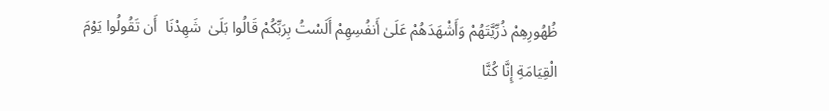ظُهُورِهِمْ ذُرِّيَّتَهُمْ وَأَشْهَدَهُمْ عَلَىٰ أَنفُسِهِمْ أَلَسْتُ بِرَبِّكُمْ قَالُوا بَلَىٰ  شَهِدْنَا  أَن تَقُولُوا يَوْمَ الْقِيَامَةِ إِنَّا كُنَّا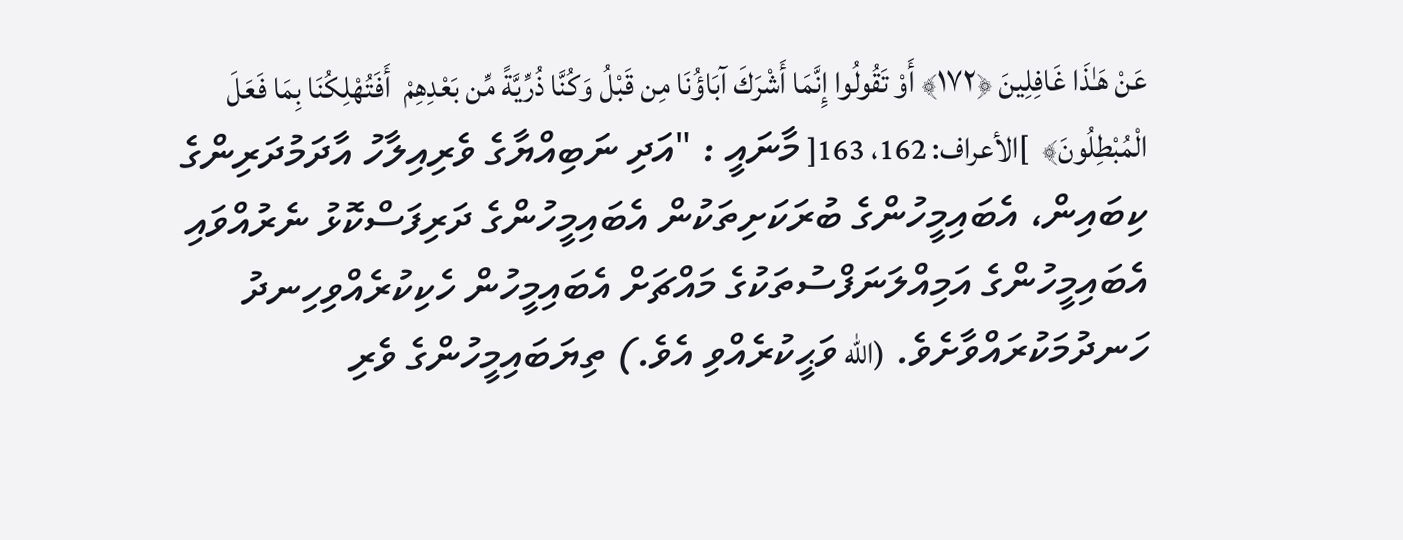عَنْ هَـٰذَا غَافِلِينَ ﴿١٧٢﴾ أَوْ تَقُولُوا إِنَّمَا أَشْرَكَ آبَاؤُنَا مِن قَبْلُ وَكُنَّا ذُرِّيَّةً مِّن بَعْدِهِمْ  أَفَتُهْلِكُنَا بِمَا فَعَلَ الْمُبْطِلُونَ﴾  ]الأعراف: 162، 163[ މާނައީ : "އަދި ނަބިއްޔާގެ ވެރިއިލާހު އާދަމުދަރިންގެ ކިބައިން، އެބައިމީހުންގެ ބުރަކަށިތަކުން އެބައިމީހުންގެ ދަރިފަސްކޮޅު ނެރުއްވައި އެބައިމީހުންގެ އަމިއްލަނަފްސުތަކުގެ މައްޗަށް އެބައިމީހުން ހެކިކުރެއްވިހިނދު ހަނދުމަކުރައްވާށެވެ. (الله ވަޙީކުރެއްވި އެވެ.) ތިޔަބައިމީހުންގެ ވެރި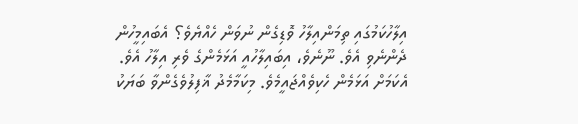އިލާހުކަމުގައި ތިމަންއިލާހު ވޮޑިގެން ނުވަން ހެއްޔެވެ؟ އެބައިމީހުން ދެންނެވި އެވެ. ނޫނެވެ، އިބައިލާހުއީ އަޅަމެންގެ ވެރި އިލާހު އެވެ. އެކަމަށް އަޅަމެން ހެކިވެއްޖައީމެވެ. މިކަމާމެދު ޣާފިލުވެގެންވާ ބަޔަކު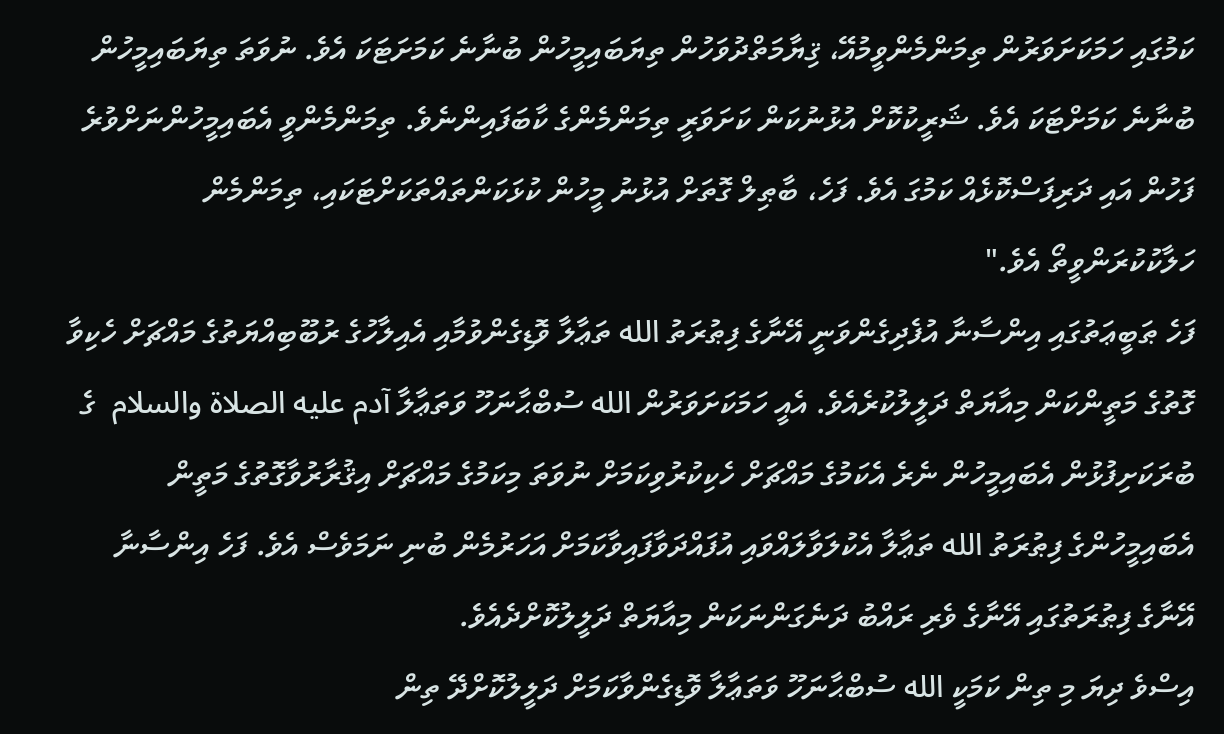ކަމުގައި ހަމަކަށަވަރުން ތިމަންމެންވީމުއޭ، ޤިޔާމަތްދުވަހުން ތިޔަބައިމީހުން ބުނާނެ ކަމަށަޓަކަ އެވެ. ނުވަތަ ތިޔަބައިމީހުން ބުނާނެ ކަމަށްޓަކަ އެވެ. ޝަރީކުކޮށް އުޅުނުކަން ކަށަވަރީ ތިމަންމެންގެ ކާބަފައިންނެވެ. ތިމަންމެންވީ އެބައިމީހުންނަށްވުރެ ފަހުން އައި ދަރިފަސްކޮޅެއް ކަމުގަ އެވެ. ފަހެ، ބާޠިލް ގޮތަށް އުޅުނު މީހުން ކުޅަކަންތައްތަކަށްޓަކައި، ތިމަންމެން ހަލާކުކުރަންވީތޯ އެވެ."
ފަހެ ޠަބީޢަތުގައި އިންސާނާ އުފެދިގެންވަނީ އޭނާގެ ފިޠުރަތު الله ތަޢާލާ ވޮޑިގެންވުމާއި އެއިލާހުގެ ރުބޫބިއްޔަތުގެ މައްޗަށް ހެކިވާ ގޮތުގެ މަތީންކަން މިއާޔަތް ދަލީލުކުރެއެވެ. އެއީ ހަމަކަށަވަރުން الله ސުބްޙާނަހޫ ވަތަޢާލާ آدم عليه الصلاة والسلام  ގެ ބުރަކަށިފުޅުން އެބައިމީހުން ނެރެ އެކަމުގެ މައްޗަށް ހެކިކުރުވިކަމަށް ނުވަތަ މިކަމުގެ މައްޗަށް އިޤުރާރުވާގޮތުގެ މަތީން އެބައިމީހުންގެ ފިޠުރަތު الله ތަޢާލާ އެކުލަވާލައްވައި އުފައްދަވާފައިވާކަމަށް އަހަރުމެން ބުނި ނަމަވެސް އެވެ. ފަހެ އިންސާނާ އޭނާގެ ފިޠުރަތުގައި އޭނާގެ ވެރި ރައްބު ދަނެގަންނަކަން މިއާޔަތް ދަލީލުކޮށްދެއެވެ.
އިސްވެ ދިޔަ މި ތިން ކަމަކީ الله ސުބްޙާނަހޫ ވަތަޢާލާ ވޮޑިގެންވާކަމަށް ދަލީލުކޮށްދޭ ތިން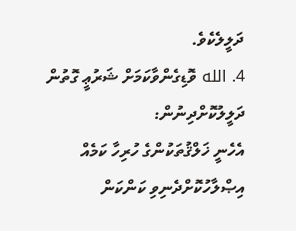ދަލީލެކެވެ.
4. الله ވޮޑިގެންވާކަމަށް ޝަރުޢީ ގޮތުން ދަލީލުކޮށްދިނުން:
އެހެނީ ޚަލްޤުތަކުންގެ ހުރިހާ ކަމެއް އިޞްލާހުކޮށްދެނިވި ކަންކަން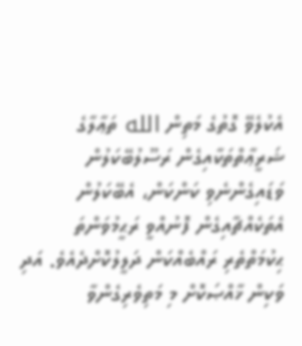އެކުލެވޭ ގޮތުގެ މަތިން الله ތަޢާލާގެ ޝަރީޢާތްތަކާއިގެން ރަސޫލުބޭކަލުން ވަޑައިގެންނެވި ކަންކަން، އެބޭކަލުން އެތަކެއްޗާއިގެން ފޮނުއްވީ ރަޙީމުވަންތަ ޙިކުމަތްތެރި ރައްބެއްކަން ދަލީލުކޮށްދެއެވެ. އަދި ވަކިން ޚާއްޞަކޮށް މި މަތިވެރިގެންވާ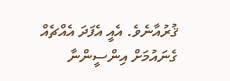ޤުރުއާނެވެ. އެއީ އެފަދަ އެއްޗެއް ގެނައުމަށް އިންސީންނާ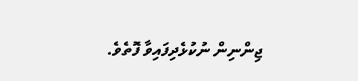ޖިންނިން ނުކުޅެދިފައިވާ ފޮތެވެ.